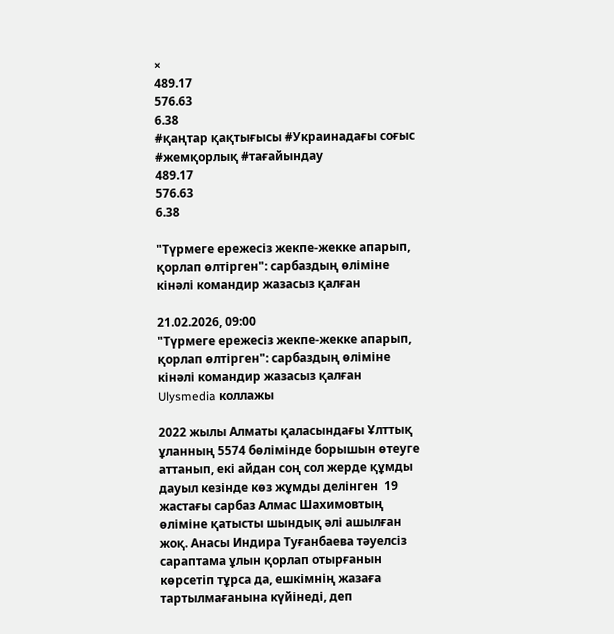×
489.17
576.63
6.38
#қаңтар қақтығысы #Украинадағы соғыс #жемқорлық #тағайындау
489.17
576.63
6.38

"Түрмеге ережесіз жекпе-жекке апарып, қорлап өлтірген": сарбаздың өліміне кінәлі командир жазасыз қалған

21.02.2026, 09:00
"Түрмеге ережесіз жекпе-жекке апарып, қорлап өлтірген": сарбаздың өліміне кінәлі командир жазасыз қалған
Ulysmedia коллажы

2022 жылы Алматы қаласындағы Ұлттық ұланның 5574 бөлімінде борышын өтеуге аттанып, екі айдан соң сол жерде құмды дауыл кезінде көз жұмды делінген  19 жастағы сарбаз Алмас Шахимовтың өліміне қатысты шындық әлі ашылған жоқ. Анасы Индира Туғанбаева тәуелсіз сараптама ұлын қорлап отырғанын көрсетіп тұрса да, ешкімнің жазаға тартылмағанына күйінеді, деп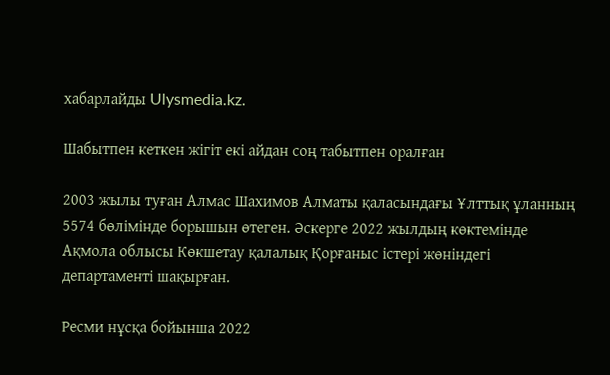хабарлайды Ulysmedia.kz.

Шабытпен кеткен жігіт екі айдан соң табытпен оралған

2003 жылы туған Алмас Шахимов Алматы қаласындағы Ұлттық ұланның 5574 бөлімінде борышын өтеген. Әскерге 2022 жылдың көктемінде Ақмола облысы Көкшетау қалалық Қорғаныс істері жөніндегі департаменті шақырған.

Ресми нұсқа бойынша 2022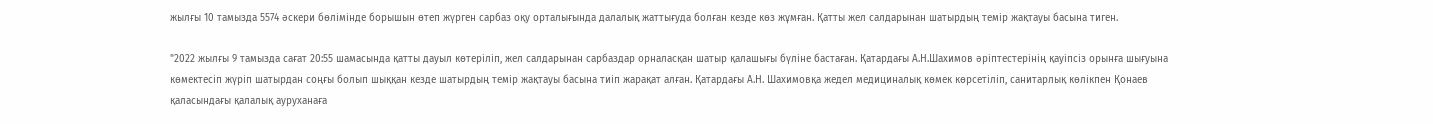жылғы 10 тамызда 5574 әскери бөлімінде борышын өтеп жүрген сарбаз оқу орталығында далалық жаттығуда болған кезде көз жұмған. Қатты жел салдарынан шатырдың темір жақтауы басына тиген.

"2022 жылғы 9 тамызда сағат 20:55 шамасында қатты дауыл көтеріліп, жел салдарынан сарбаздар орналасқан шатыр қалашығы бүліне бастаған. Қатардағы А.Н.Шахимов әріптестерінің қауіпсіз орынға шығуына көмектесіп жүріп шатырдан соңғы болып шыққан кезде шатырдың темір жақтауы басына тиіп жарақат алған. Қатардағы А.Н. Шахимовқа жедел медициналық көмек көрсетіліп, санитарлық көлікпен Қонаев қаласындағы қалалық ауруханаға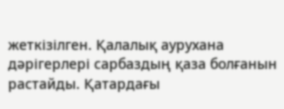жеткізілген. Қалалық аурухана дәрігерлері сарбаздың қаза болғанын растайды. Қатардағы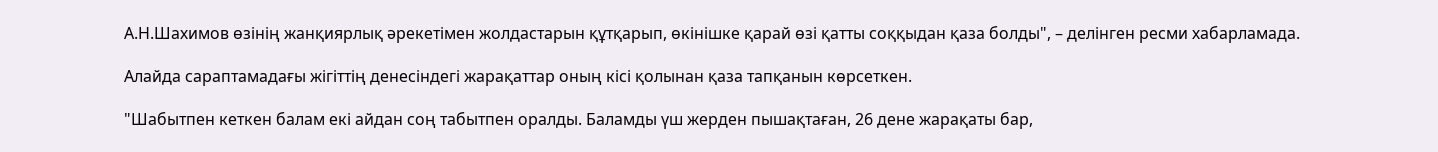А.Н.Шахимов өзінің жанқиярлық әрекетімен жолдастарын құтқарып, өкінішке қарай өзі қатты соққыдан қаза болды", – делінген ресми хабарламада.

Алайда сараптамадағы жігіттің денесіндегі жарақаттар оның кісі қолынан қаза тапқанын көрсеткен.

"Шабытпен кеткен балам екі айдан соң табытпен оралды. Баламды үш жерден пышақтаған, 26 дене жарақаты бар,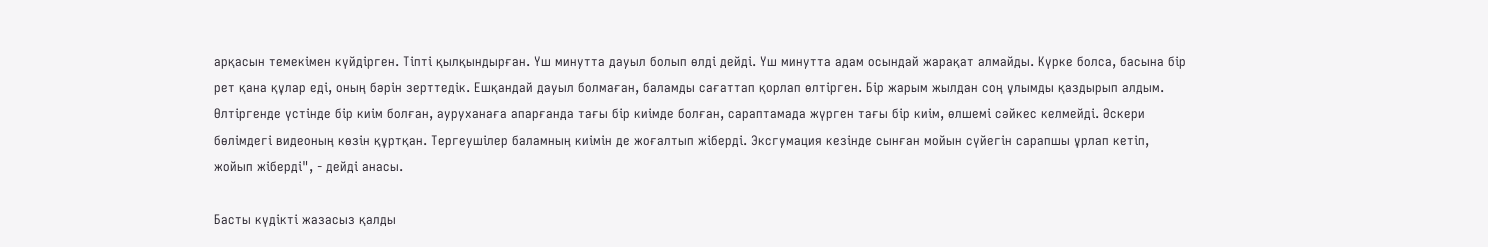арқасын темекімен күйдірген. Тіпті қылқындырған. Үш минутта дауыл болып өлді дейді. Үш минутта адам осындай жарақат алмайды. Күрке болса, басына бір рет қана құлар еді, оның бәрін зерттедік. Ешқандай дауыл болмаған, баламды сағаттап қорлап өлтірген. Бір жарым жылдан соң ұлымды қаздырып алдым. Өлтіргенде үстінде бір киім болған, ауруханаға апарғанда тағы бір киімде болған, сараптамада жүрген тағы бір киім, өлшемі сәйкес келмейді. Әскери бөлімдегі видеоның көзін құртқан. Тергеушілер баламның киімін де жоғалтып жіберді. Эксгумация кезінде сынған мойын сүйегін сарапшы ұрлап кетіп, жойып жіберді", - дейді анасы.

Басты күдікті жазасыз қалды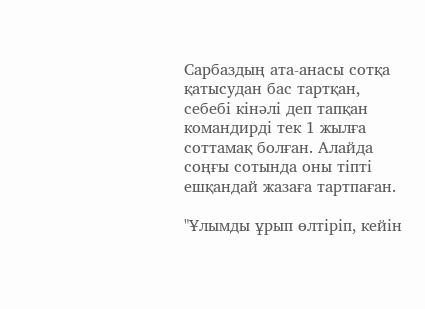Сарбаздың ата-анасы сотқа қатысудан бас тартқан, себебі кінәлі деп тапқан командирді тек 1 жылға соттамақ болған. Алайда соңғы сотында оны тіпті ешқандай жазаға тартпаған.

"Ұлымды ұрып өлтіріп, кейін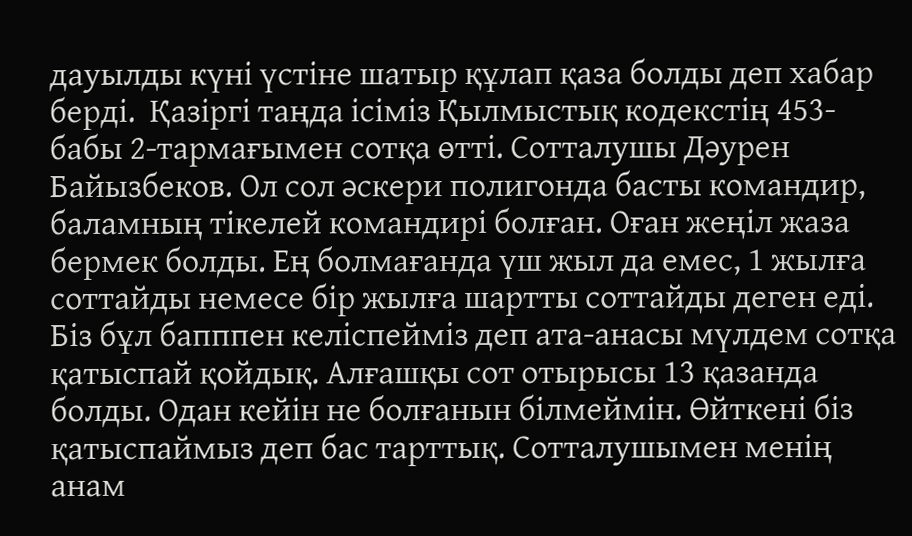дауылды күні үстіне шатыр құлап қаза болды деп хабар берді.  Қазіргі таңда ісіміз Қылмыстық кодекстің 453-бабы 2-тармағымен сотқа өтті. Сотталушы Дәурен Байызбеков. Ол сол әскери полигонда басты командир, баламның тікелей командирі болған. Оған жеңіл жаза бермек болды. Ең болмағанда үш жыл да емес, 1 жылға соттайды немесе бір жылға шартты соттайды деген еді. Біз бұл бапппен келіспейміз деп ата-анасы мүлдем сотқа қатыспай қойдық. Алғашқы сот отырысы 13 қазанда болды. Одан кейін не болғанын білмеймін. Өйткені біз қатыспаймыз деп бас тарттық. Сотталушымен менің анам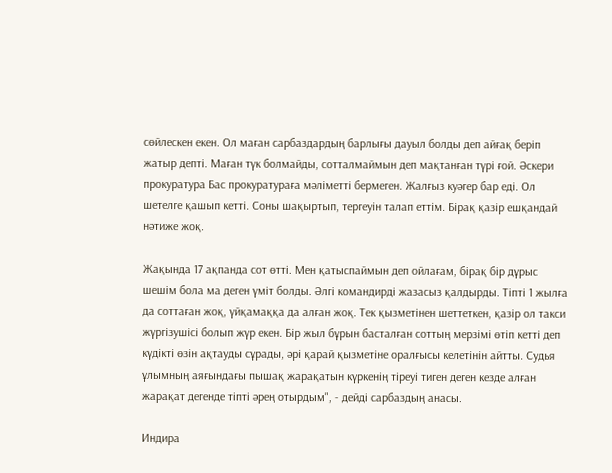сөйлескен екен. Ол маған сарбаздардың барлығы дауыл болды деп айғақ беріп жатыр депті. Маған түк болмайды, сотталмаймын деп мақтанған түрі ғой. Әскери прокуратура Бас прокуратураға мәліметті бермеген. Жалғыз куәгер бар еді. Ол шетелге қашып кетті. Соны шақыртып, тергеуін талап еттім. Бірақ қазір ешқандай нәтиже жоқ.

Жақында 17 ақпанда сот өтті. Мен қатыспаймын деп ойлағам, бірақ бір дұрыс шешім бола ма деген үміт болды. Әлгі командирді жазасыз қалдырды. Тіпті 1 жылға да соттаған жоқ, үйқамаққа да алған жоқ. Тек қызметінен шеттеткен, қазір ол такси жүргізушісі болып жүр екен. Бір жыл бұрын басталған соттың мерзімі өтіп кетті деп күдікті өзін ақтауды сұрады, әрі қарай қызметіне оралғысы келетінін айтты. Судья ұлымның аяғындағы пышақ жарақатын күркенің тіреуі тиген деген кезде алған жарақат дегенде тіпті әрең отырдым", - дейді сарбаздың анасы.

Индира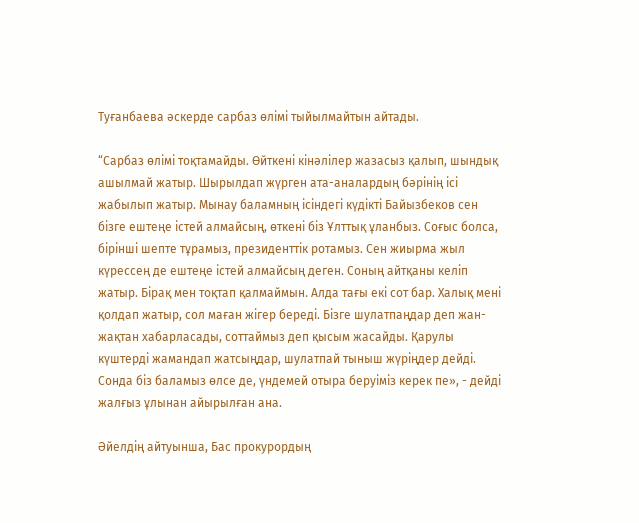Туғанбаева әскерде сарбаз өлімі тыйылмайтын айтады.

“Сарбаз өлімі тоқтамайды. Өйткені кінәлілер жазасыз қалып, шындық ашылмай жатыр. Шырылдап жүрген ата-аналардың бәрінің ісі жабылып жатыр. Мынау баламның ісіндегі күдікті Байызбеков сен бізге ештеңе істей алмайсың, өткені біз Ұлттық ұланбыз. Соғыс болса, бірінші шепте тұрамыз, президенттік ротамыз. Сен жиырма жыл күрессең де ештеңе істей алмайсың деген. Соның айтқаны келіп жатыр. Бірақ мен тоқтап қалмаймын. Алда тағы екі сот бар. Халық мені қолдап жатыр, сол маған жігер береді. Бізге шулатпаңдар деп жан-жақтан хабарласады, соттаймыз деп қысым жасайды. Қарулы күштерді жамандап жатсыңдар, шулатпай тыныш жүріңдер дейді. Сонда біз баламыз өлсе де, үндемей отыра беруіміз керек пе», - дейді жалғыз ұлынан айырылған ана.

Әйелдің айтуынша, Бас прокурордың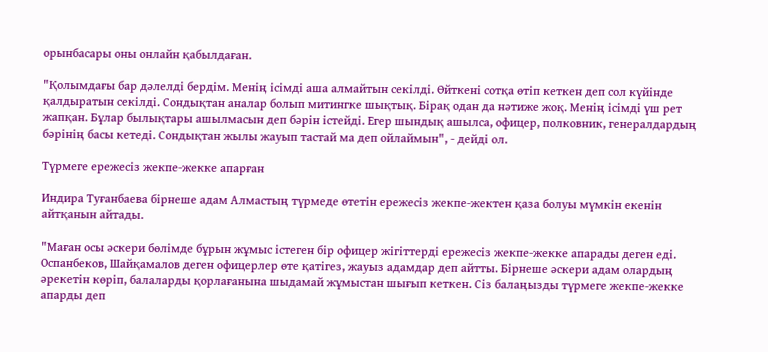орынбасары оны онлайн қабылдаған.

"Қолымдағы бар дәлелді бердім. Менің ісімді аша алмайтын секілді. Өйткені сотқа өтіп кеткен деп сол күйінде қалдыратын секілді. Сондықтан аналар болып митингке шықтық. Бірақ одан да нәтиже жоқ. Менің ісімді үш рет жапқан. Бұлар былықтары ашылмасын деп бәрін істейді. Егер шындық ашылса, офицер, полковник, генералдардың бәрінің басы кетеді. Сондықтан жылы жауып тастай ма деп ойлаймын", - дейді ол.

Түрмеге ережесіз жекпе-жекке апарған

Индира Туғанбаева бірнеше адам Алмастың түрмеде өтетін ережесіз жекпе-жектен қаза болуы мүмкін екенін айтқанын айтады.

"Маған осы әскери бөлімде бұрын жұмыс істеген бір офицер жігіттерді ережесіз жекпе-жекке апарады деген еді. Оспанбеков, Шайқамалов деген офицерлер өте қатігез, жауыз адамдар деп айтты. Бірнеше әскери адам олардың әрекетін көріп, балаларды қорлағанына шыдамай жұмыстан шығып кеткен. Сіз балаңызды түрмеге жекпе-жекке апарды деп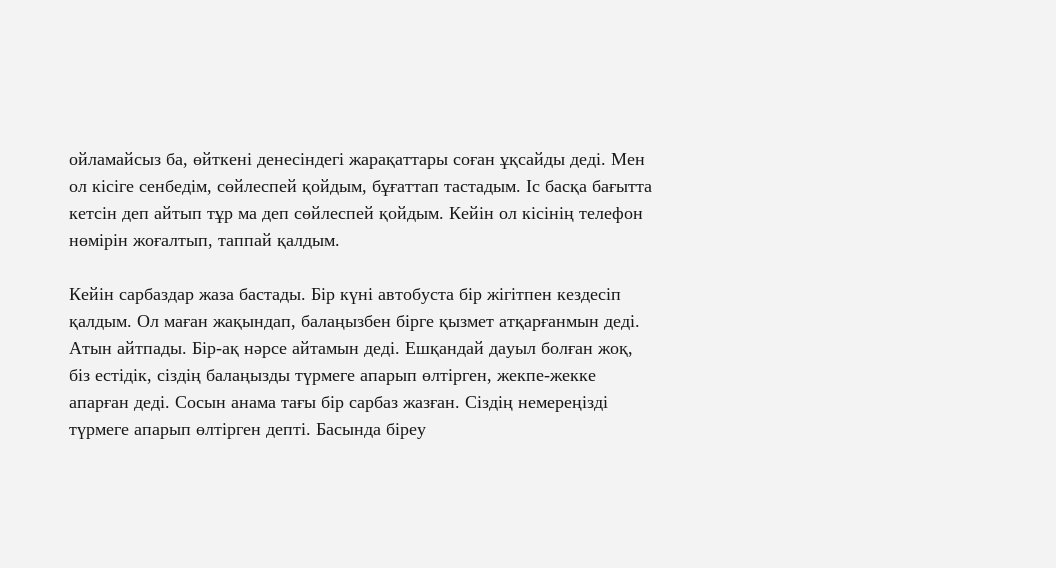ойламайсыз ба, өйткені денесіндегі жарақаттары соған ұқсайды деді. Мен ол кісіге сенбедім, сөйлеспей қойдым, бұғаттап тастадым. Іс басқа бағытта кетсін деп айтып тұр ма деп сөйлеспей қойдым. Кейін ол кісінің телефон нөмірін жоғалтып, таппай қалдым.

Кейін сарбаздар жаза бастады. Бір күні автобуста бір жігітпен кездесіп қалдым. Ол маған жақындап, балаңызбен бірге қызмет атқарғанмын деді. Атын айтпады. Бір-ақ нәрсе айтамын деді. Ешқандай дауыл болған жоқ, біз естідік, сіздің балаңызды түрмеге апарып өлтірген, жекпе-жекке апарған деді. Сосын анама тағы бір сарбаз жазған. Сіздің немереңізді түрмеге апарып өлтірген депті. Басында біреу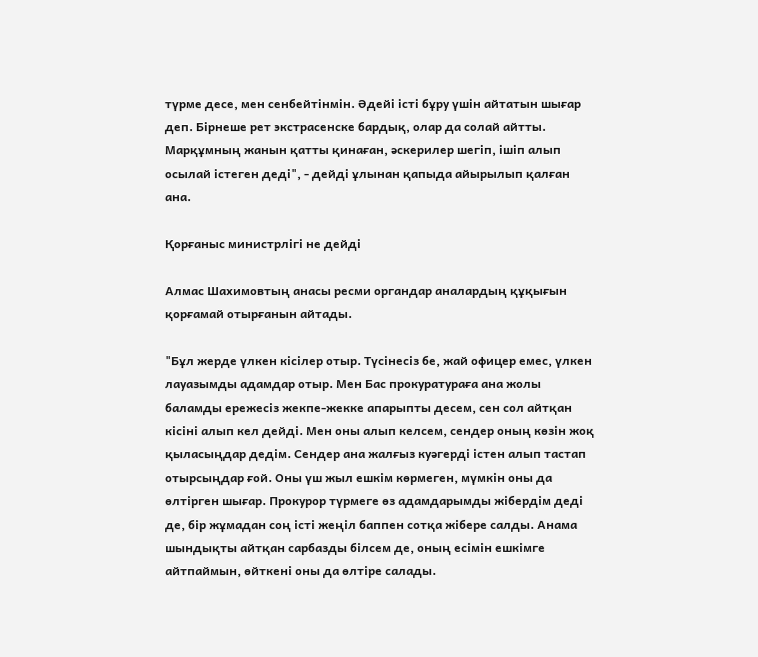түрме десе, мен сенбейтінмін. Әдейі істі бұру үшін айтатын шығар деп. Бірнеше рет экстрасенске бардық, олар да солай айтты. Марқұмның жанын қатты қинаған, әскерилер шегіп, ішіп алып осылай істеген деді", - дейді ұлынан қапыда айырылып қалған ана.

Қорғаныс министрлігі не дейді

Алмас Шахимовтың анасы ресми органдар аналардың құқығын қорғамай отырғанын айтады.

"Бұл жерде үлкен кісілер отыр. Түсінесіз бе, жай офицер емес, үлкен лауазымды адамдар отыр. Мен Бас прокуратураға ана жолы баламды ережесіз жекпе-жекке апарыпты десем, сен сол айтқан кісіні алып кел дейді. Мен оны алып келсем, сендер оның көзін жоқ қыласыңдар дедім. Сендер ана жалғыз куәгерді істен алып тастап отырсыңдар ғой. Оны үш жыл ешкім көрмеген, мүмкін оны да өлтірген шығар. Прокурор түрмеге өз адамдарымды жібердім деді де, бір жұмадан соң істі жеңіл баппен сотқа жібере салды. Анама шындықты айтқан сарбазды білсем де, оның есімін ешкімге айтпаймын, өйткені оны да өлтіре салады.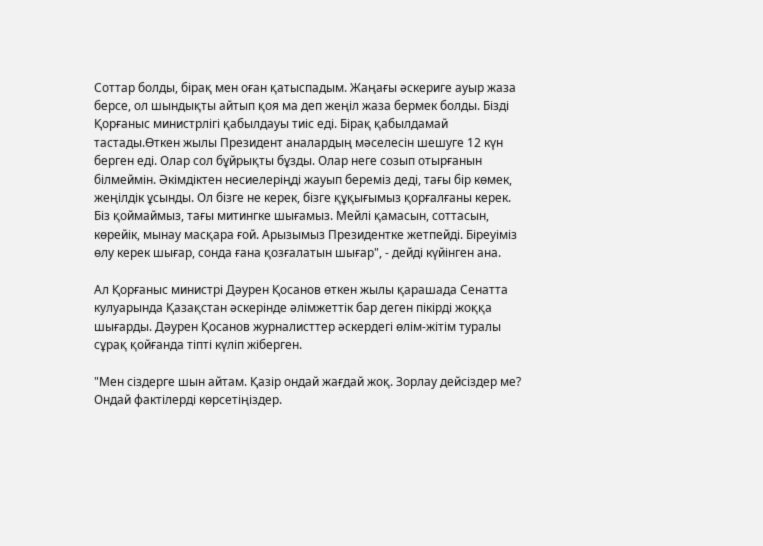Соттар болды, бірақ мен оған қатыспадым. Жаңағы әскериге ауыр жаза берсе, ол шындықты айтып қоя ма деп жеңіл жаза бермек болды. Бізді Қорғаныс министрлігі қабылдауы тиіс еді. Бірақ қабылдамай тастады.Өткен жылы Президент аналардың мәселесін шешуге 12 күн берген еді. Олар сол бұйрықты бұзды. Олар неге созып отырғанын білмеймін. Әкімдіктен несиелеріңді жауып береміз деді, тағы бір көмек, жеңілдік ұсынды. Ол бізге не керек, бізге құқығымыз қорғалғаны керек. Біз қоймаймыз, тағы митингке шығамыз. Мейлі қамасын, соттасын, көрейік, мынау масқара ғой. Арызымыз Президентке жетпейді. Біреуіміз өлу керек шығар, сонда ғана қозғалатын шығар", - дейді күйінген ана.

Ал Қорғаныс министрі Дәурен Қосанов өткен жылы қарашада Сенатта кулуарында Қазақстан әскерінде әлімжеттік бар деген пікірді жоққа шығарды. Дәурен Қосанов журналисттер әскердегі өлім-жітім туралы сұрақ қойғанда тіпті күліп жіберген.

"Мен сіздерге шын айтам. Қазір ондай жағдай жоқ. Зорлау дейсіздер ме? Ондай фактілерді көрсетіңіздер.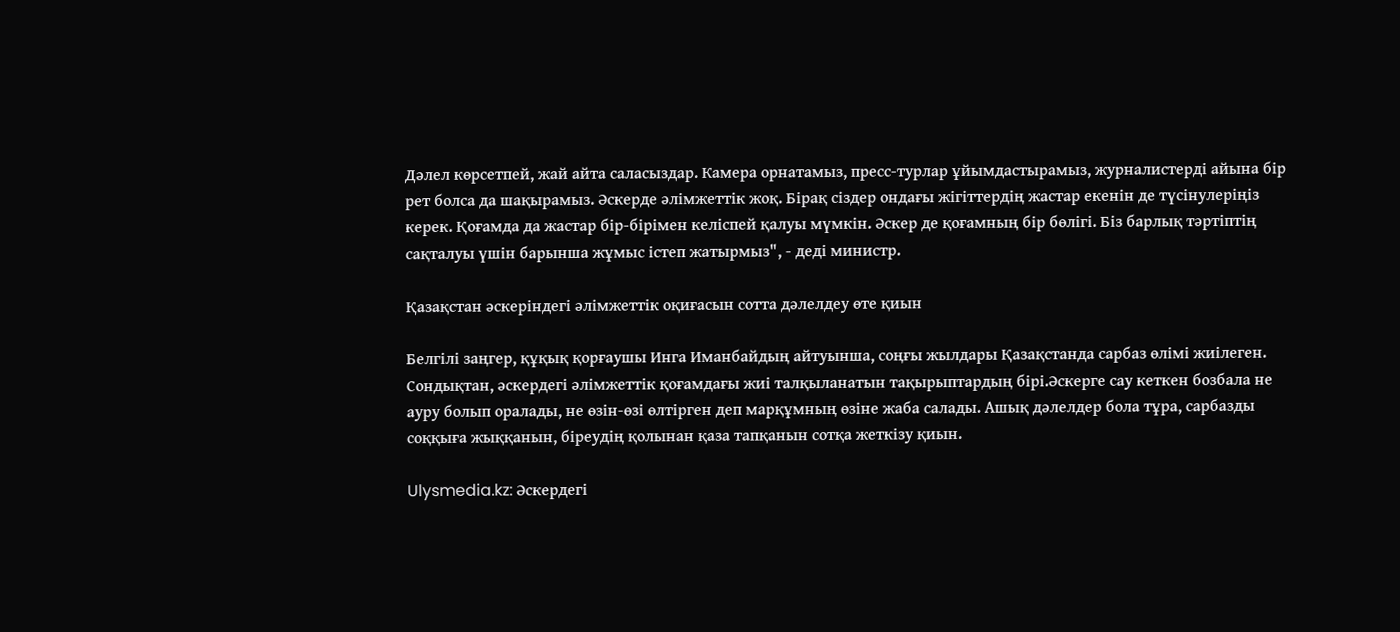Дәлел көрсетпей, жай айта саласыздар. Камера орнатамыз, пресс-турлар ұйымдастырамыз, журналистерді айына бір рет болса да шақырамыз. Әскерде әлімжеттік жоқ. Бірақ сіздер ондағы жігіттердің жастар екенін де түсінулеріңіз керек. Қоғамда да жастар бір-бірімен келіспей қалуы мүмкін. Әскер де қоғамның бір бөлігі. Біз барлық тәртіптің сақталуы үшін барынша жұмыс істеп жатырмыз", - деді министр.

Қазақстан әскеріндегі әлімжеттік оқиғасын сотта дәлелдеу өте қиын

Белгілі заңгер, құқық қорғаушы Инга Иманбайдың айтуынша, соңғы жылдары Қазақстанда сарбаз өлімі жиілеген. Сондықтан, әскердегі әлімжеттік қоғамдағы жиі талқыланатын тақырыптардың бірі.Әскерге сау кеткен бозбала не ауру болып оралады, не өзін-өзі өлтірген деп марқұмның өзіне жаба салады. Ашық дәлелдер бола тұра, сарбазды соққыға жыққанын, біреудің қолынан қаза тапқанын сотқа жеткізу қиын.

Ulysmedia.kz: Әскердегі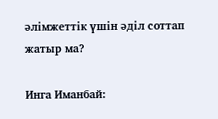әлімжеттік үшін әділ соттап жатыр ма?

Инга Иманбай: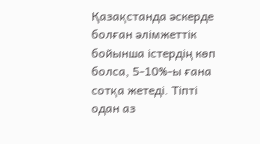Қазақстанда әскерде болған әлімжеттік бойынша істердің көп болса, 5-10%-ы ғана сотқа жетеді. Тіпті одан аз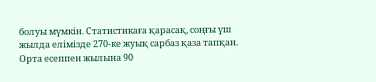болуы мүмкін. Статистикаға қарасақ, соңғы үш жылда елімізде 270-ке жуық сарбаз қаза тапқан. Орта есеппен жылына 90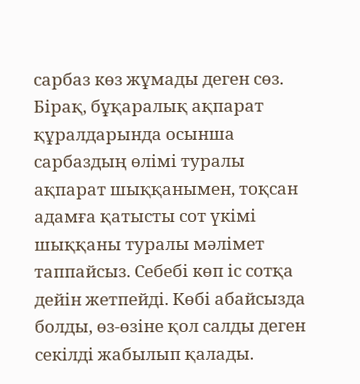сарбаз көз жұмады деген сөз. Бірақ, бұқаралық ақпарат құралдарында осынша сарбаздың өлімі туралы ақпарат шыққанымен, тоқсан адамға қатысты сот үкімі шыққаны туралы мәлімет таппайсыз. Себебі көп іс сотқа дейін жетпейді. Көбі абайсызда болды, өз-өзіне қол салды деген секілді жабылып қалады.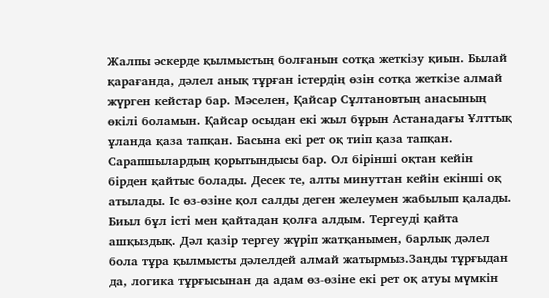Жалпы әскерде қылмыстың болғанын сотқа жеткізу қиын. Былай қарағанда, дәлел анық тұрған істердің өзін сотқа жеткізе алмай жүрген кейстар бар. Мәселен, Қайсар Сұлтановтың анасының өкілі боламын. Қайсар осыдан екі жыл бұрын Астанадағы Ұлттық ұланда қаза тапқан. Басына екі рет оқ тиіп қаза тапқан. Сарапшылардың қорытындысы бар. Ол бірінші оқтан кейін бірден қайтыс болады. Десек те, алты минуттан кейін екінші оқ атылады. Іс өз-өзіне қол салды деген желеумен жабылып қалады. Биыл бұл істі мен қайтадан қолға алдым. Тергеуді қайта ашқыздық. Дәл қазір тергеу жүріп жатқанымен, барлық дәлел бола тұра қылмысты дәлелдей алмай жатырмыз.Заңды тұрғыдан да, логика тұрғысынан да адам өз-өзіне екі рет оқ атуы мүмкін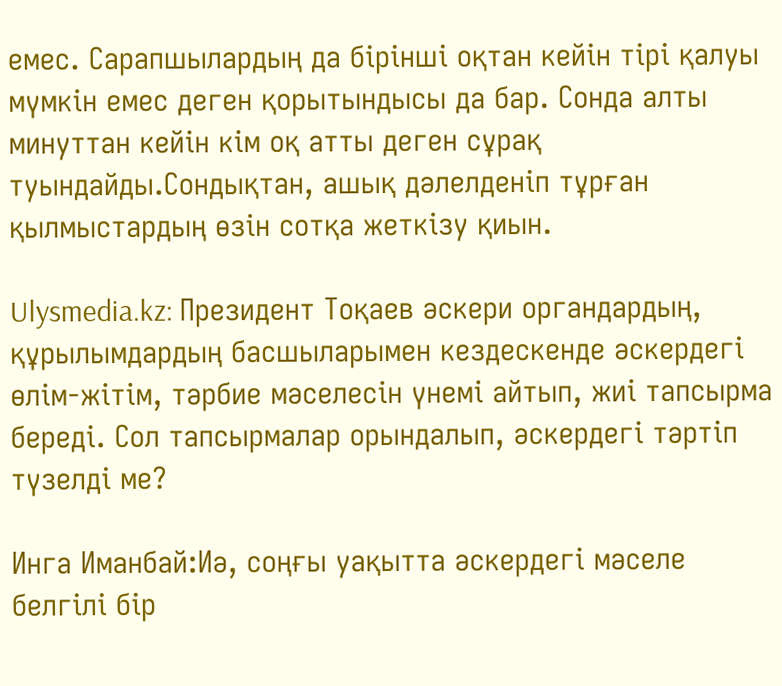емес. Сарапшылардың да бірінші оқтан кейін тірі қалуы мүмкін емес деген қорытындысы да бар. Сонда алты минуттан кейін кім оқ атты деген сұрақ туындайды.Сондықтан, ашық дәлелденіп тұрған қылмыстардың өзін сотқа жеткізу қиын.

Ulysmedia.kz: Президент Тоқаев әскери органдардың, құрылымдардың басшыларымен кездескенде әскердегі өлім-жітім, тәрбие мәселесін үнемі айтып, жиі тапсырма береді. Сол тапсырмалар орындалып, әскердегі тәртіп түзелді ме?

Инга Иманбай:Иә, соңғы уақытта әскердегі мәселе белгілі бір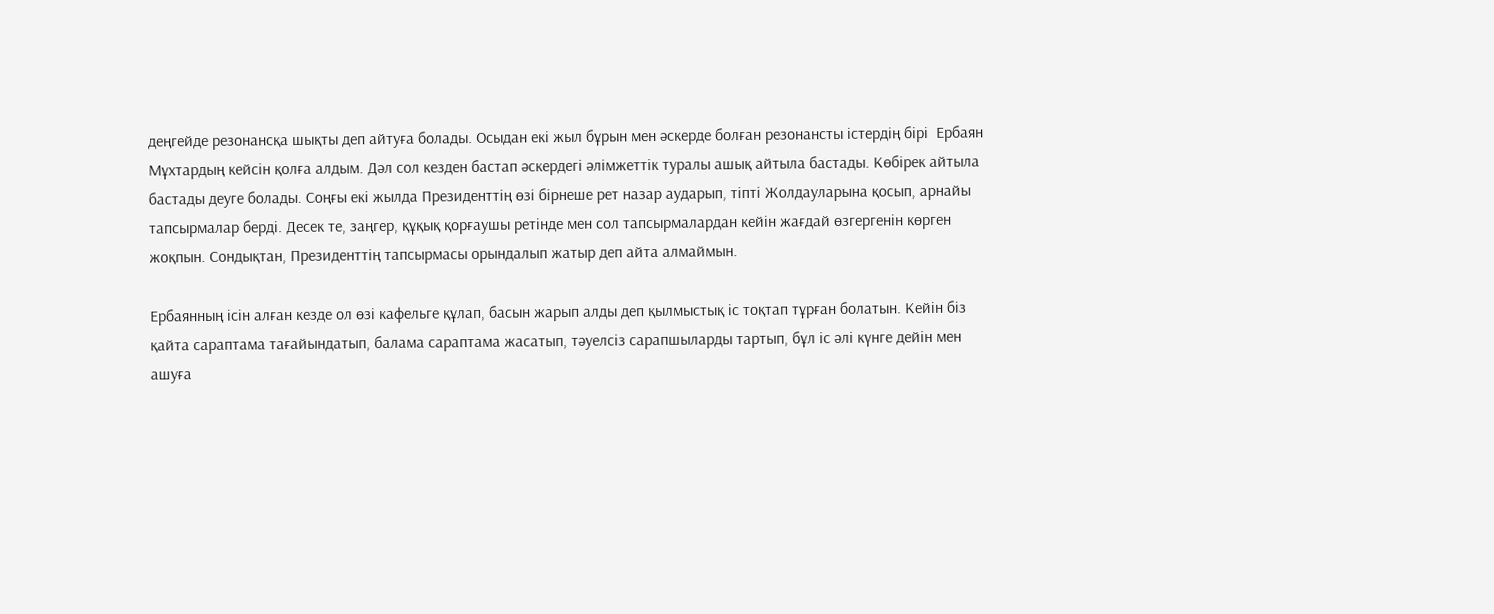деңгейде резонансқа шықты деп айтуға болады. Осыдан екі жыл бұрын мен әскерде болған резонансты істердің бірі  Ербаян Мұхтардың кейсін қолға алдым. Дәл сол кезден бастап әскердегі әлімжеттік туралы ашық айтыла бастады. Көбірек айтыла бастады деуге болады. Соңғы екі жылда Президенттің өзі бірнеше рет назар аударып, тіпті Жолдауларына қосып, арнайы тапсырмалар берді. Десек те, заңгер, құқық қорғаушы ретінде мен сол тапсырмалардан кейін жағдай өзгергенін көрген жоқпын. Сондықтан, Президенттің тапсырмасы орындалып жатыр деп айта алмаймын.

Ербаянның ісін алған кезде ол өзі кафельге құлап, басын жарып алды деп қылмыстық іс тоқтап тұрған болатын. Кейін біз қайта сараптама тағайындатып, балама сараптама жасатып, тәуелсіз сарапшыларды тартып, бұл іс әлі күнге дейін мен ашуға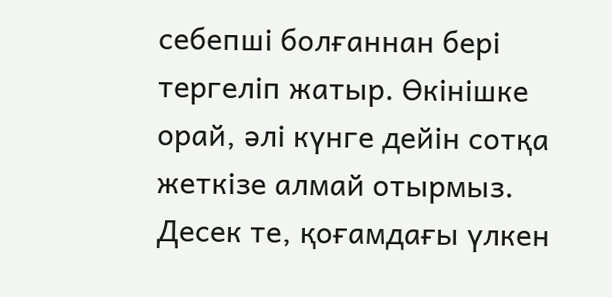себепші болғаннан бері тергеліп жатыр. Өкінішке орай, әлі күнге дейін сотқа жеткізе алмай отырмыз. Десек те, қоғамдағы үлкен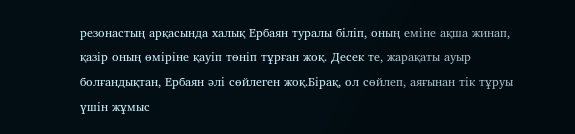резонастың арқасында халық Ербаян туралы біліп, оның еміне ақша жинап, қазір оның өміріне қауіп төніп тұрған жоқ. Десек те, жарақаты ауыр болғандықтан, Ербаян әлі сөйлеген жоқ.Бірақ, ол сөйлеп, аяғынан тік тұруы үшін жұмыс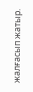жалғасып жатыр.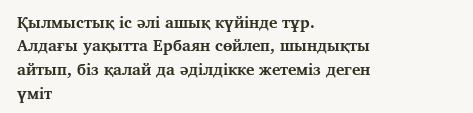Қылмыстық іс әлі ашық күйінде тұр. Алдағы уақытта Ербаян сөйлеп, шындықты айтып, біз қалай да әділдікке жетеміз деген үміт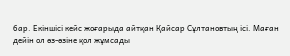бар. Екіншісі кейс жоғарыда айтқан Қайсар Сұлтановтың ісі. Маған дейін ол өз-өзіне қол жұмсады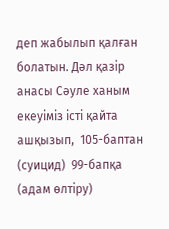деп жабылып қалған болатын. Дәл қазір анасы Сәуле ханым екеуіміз істі қайта ашқызып,  105-баптан (суицид)  99-бапқа (адам өлтіру)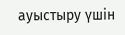ауыстыру үшін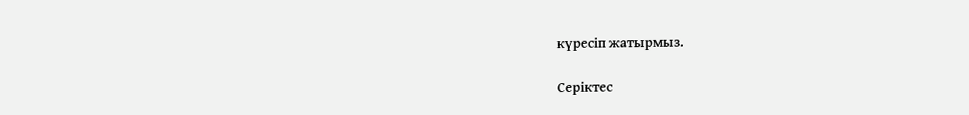күресіп жатырмыз.

Серіктес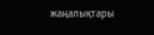жаңалықтары